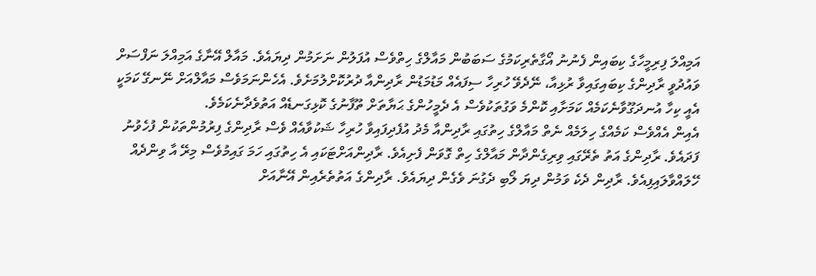އަމިއްލަ ފިރިމީހާގެ ކިބައިން ފެނުނު އޯގާތެރިކަމުގެ ސަބަބުން މައާލްގެ ހިތްވެސް އުފަލުން ނަށަމުން ދިޔައެވެ. މައާލް އޭނާގެ އަމިއްލަ ނަފްސަށް ވައުދުވީ ރާދިންގެ ކިބައިގައިވާ ރުޅިއާ، ނޭދެވޭ ހުރިހާ ސިފައެއް މަޑުމަޑުން ރާދިންއާ ދުރުކޮށްލުމަށެވެ. އެހެންނަމަވެސް މައާލްއަށް ނޭނގޭ ކަމަކީ އެއީ ކިހާ އުނދަގޫވާނެކަމެއް ކަމަށާއި ކޮންމެ ވަގުތަކުވެސް އެ ދެމީހުންގެ ޙަޔާތަށް ތޫފާނުގެ ކޮޅިގަނޑެއް އަތުވެދާނެކަމެވެ.
އެއިން އެއްވެސް ކަމެއްގެ ހިލަމެއް ނެތް މައާލްގެ ހިތުގައި ރާދިންއާ މެދު އުފެދިފައިވާ ހުރިހާ ޝަކުވާއެއް ވެސް ރާދިންގެ ފިރުމުންތަކުން ފުހެވުނު ފަދައެވެ. ރާދިންގެ އަތު ތެރޭގައި ވިރިގެންދާން މައާލްގެ ހިތް ގޮވަން ފެށިއެވެ. ރާދިންއަށްޓަކައި އެ ހިތުގައި ހަމަ ގައިމުވެސް މިރޭ އާ ވިންދެއް ހޭލައްވާލައިފިއެވެ. ރާދިން ދެކެ ވަމުން ދިޔަ ލޯބި ދެގުނަ ވެގެން ދިޔައެވެ. ރާދިންގެ އަތުތެރެއިން އޭނާއަށް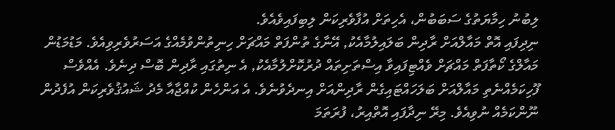ލިބުނު ހިމާޔަތުގެ ސަބަބުން، އެހިތަށް އުފާވެރިކަން ލިބިފައިވެއެވެ.
ނިދިފައި އޮތް މައާލްއަށް ރާދިން ބަލައިލުމާއެކު, އޭނާގެ ތުންފަތް މައްޗަށް ހިނިތުންވުމެއްގެ އަސަރުވެރިވިއެވެ. މަޑުމަޑުން މައާލްގެ ކޯތާފަތް މައްޗަށް ވެއްޓިފައިވާ އިސްތަށިތައް ދުރުކޮށްލުމާއެކު, އެ ނިތުގައި ރާދިން ބޮސް ދިނެވެ. އެއްވެސް ފޫހިކަމެއްނެތި މައާލްއަށް ބަލަހައްޓައިގެން ރާދިންއަށް އިނދެވުނެވެ. އެ އަންހެން ކުއްޖާއާ މެދު ޝައުޤުވެރިކަން އުފެދުން ނޫންކަމެއް ނުވިއެވެ. މިރޭ ނިދާފައި އޮތްއިރު، ފުރަތަމަ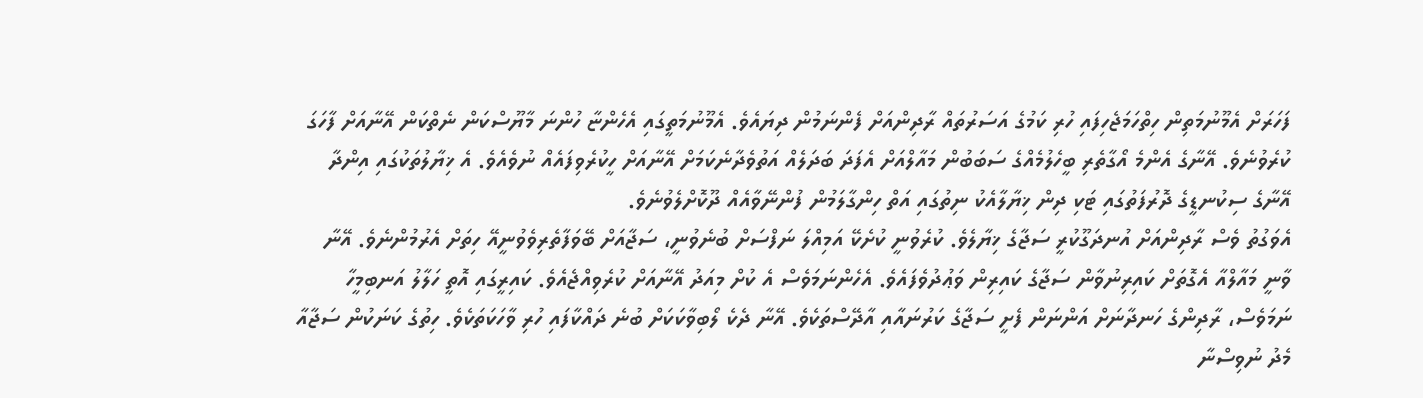ފަހަރަށް އެމޫނުމަތިން ހިތްހަމަޖެހިފައި ހުރި ކަމުގެ އަސަރުތައް ރާދިންއަށް ފެންނަމުން ދިޔައެވެ. އެމޫނުމަތީގައި އެހެންޏާ ހުންނަ މާޔޫސްކަން ނެތްކަން އޭނާއަށް ފާހަގަ ކުރެވުނެވެ. އޭނާގެ އެންމެ އޯގާތެރި ބީހެލުމެއްގެ ސަބަބުން މައާލްއަށް އެފަދަ ބަދަލެއް އަތުވެދާނެކަމަށް އޭނާއަށް ހީކުރެވިފައެއް ނުވެއެވެ. އެ ޚިޔާލުތަކުގައި އިންދާ އޭނާގެ ސިކުނޑީގެ ދޮރުފަތުގައި ޓަކި ދިން ޚިޔާލާއެކު ނިތުގައި އަތް ހިންގާލަމުން ފުންނޭވާއެއް ދޫކޮށްލެވުނެވެ.
އެވަގުތު ވެސް ރާދިންއަށް އުނދަގޫކުރީ ސަޖާގެ ޚިޔާލެވެ. ކުރެވުނީ ކުށެކޭ އަމިއްލަ ނަފްސަށް ބުނެވުނީ، ސަޖާއަށް ބޭވަފާތެރިވެވުނީއޭ ހިތަށް އެރުމުންނެވެ. އޭނާ ވާނީ މައާލްއާ އެގޮތަށް ކައިރިނުވާން ސަޖާގެ ކައިރިން ވަޢުދުވެފައެވެ. އެހެންނަމަވެސް އެ ކުށް މިއަދު އޭނާއަށް ކުރެވިއްޖެއެވެ. ކައިރީގައި އޮތީ ހަލާލު އަނބިމީހާ ނަމަވެސް، ރާދިންގެ ހަނދާނަށް އަންނަން ފެށީ ސަޖާގެ ކަރުނައާއި އާދޭސްތަކެވެ. އޭނާ ދެކެ ލޯބިވާކަކަށް ބުނެ ދައްކާފައި ހުރި ވާހަކަތަކެވެ. ހިތުގެ ކަނަކުން ސަޖާއާ މެދު ނުވިސްނާ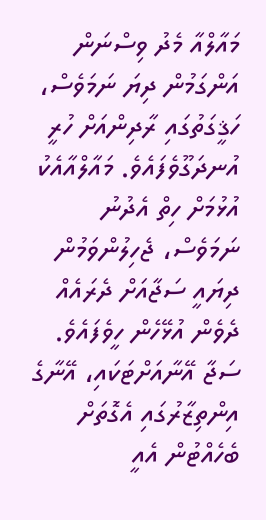މައާލްއާ މެދު ވިސްނަން އަންގަމުން ދިޔަ ނަމަވެސް، ހަޤީގަތުގައި ރާދިންއަށް ހުރީ އުނދަގޫވެފައެވެ. މައާލްއާއެކު އުޅުމަށް ހިތް އެދުނު ނަމަވެސް، ޖެހިލުންވަމުން ދިޔައީ ސަޖާއަށް ދެރައެއް ދެވެން އުޅޭހެން ހީވެފައެވެ. ސަޖާ އޭނާއަށްޓަކައި، އޭނާގެ އިންތިޒާރުގައި އެގޮތަށް ބެހެއްޓުން އެއީ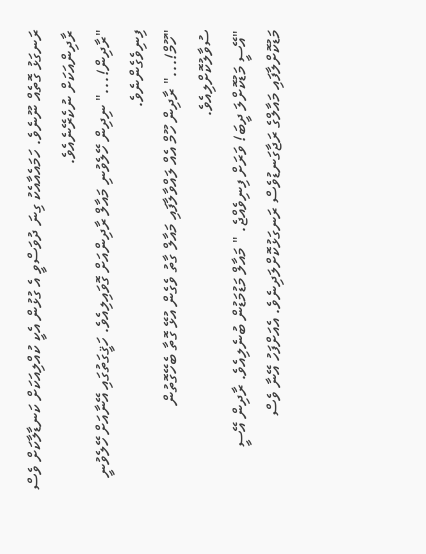ރަނގަޅު ގޮތެއް ނޫނެވެ. ހަމައެއާއެކު ގިނަ ދުވަސްވީ އެ ގުޅުން އެކީ ކުއްލިއަކަށް ކަނޑާލާކަށް ވެސް ރާދިންއަކަށް ނުކެރޭނެއެވެ.
"ރާދިން!..." ނިދިން ހޭލެވުނި މައާލް ރާދިންއަށް ގޮވައިލިއެވެ. ހަޤީގަތުގައި އޭނާއަށް ހޭލެވުނީ ފިނިވެގެންނެވެ.
"ހޫމް!..." ރާދިން ހޫމް އެއް ލައްވާލާފައި މައާލް ގާތު ވެގެން އުޅޭ ގޮތާ ބެހޭގޮތުން ސުވާލުކޮށްލިއެވެ.
"އޭސީ މަޑުކޮށްލަ ދީބަ! ވަރަށް ފިނިވެއްޖެ. " މައާލް މަޑުމަޑުން ބުނެލިއެވެ. ރާދިން އޭސީ މަޑުކޮށްލާފައި މައާލްގެ ރަޖާގަނޑުވެސް ރަނގަޅުކޮށްލަދިނެވެ. އެއަށްފަހު އޭނާ ވެސް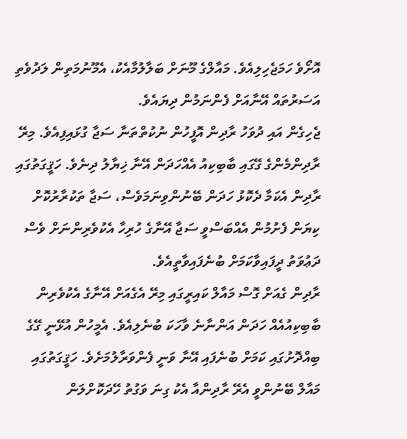އޮށޯވެ ހަމަޖެހިލިއެވެ. މައާލްގެ މޫނަށް ބަލާލުމާއެކު، އެމޫނުމަތިން ލަދުވެތި އަސަރުތައް އޭނާއަށް ފެންނަމުން ދިޔައެވެ.
ޖެހިގެން އައި ދުވަހު ރާދިން އޮފީހުން ނުކުތްތަނާ ސަޖާ ގުޅައިފިއެވެ. މިރޭ ރާދިންމެންގެ ގޭގައި ބާބިކިއު އެއްހަދަން އޭނާ ޚިޔާލު ދިނެވެ. ހަޤީގަތުގައި ރާދިން އެކަމާ ދެކޮޅު ހަދަން ބޭނުންވިނަމަވެސް، ސަޖާ ތަކުރާރުކޮށް ކިޔަން ފެށުމުން އެއްބަސްވީ ސަޖާ އޭނާގެ ހުރިހާ އެކުވެރިންނަށް ވެސް ދަޢުވަތު ދީފައިވާކަމަށް ބުނެފައިވާތީއެވެ.
ރާދިން ގެއަށް ގޮސް މައާލް ކައިރީގައި މިރޭ އެގެއަށް އޭނާގެ އެކުވެރިން ބާބިކިއުއެއް ހަދަން އަންނާނެ ވާހަކަ ބުނެލިއެވެ. އެމީހުން އުޅޭނީ ގޭގެ ބިއްދޮށުގައި ކަމަށް ބުނެފައި އޭނާ ވަނީ ފެންވަރާލުމަށެވެ. ހަޤީގަތުގައި މައާލް ބޭނުންވީ އެރޭ ރާދިންއާ އެކު ގިނަ ވަގުތު ހޭދަކޮށްލަން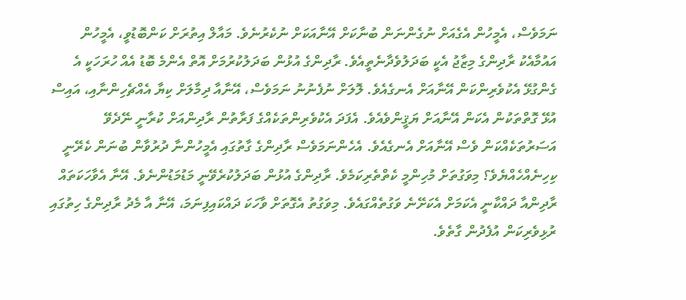ނަމަވެސް، އެމީހުން އެގެއަށް ނުގެންނަން ބުނާކަށް އޭނާއަކަށް ނުކެރުނެވެ. މައާލް އިތުރަށް ކަންބޮޑުވީ، އެމީހުން އައުމާއެކު ރާދިންގެ މިޒާޖު އެކީ ބަދަލުވެދާނެތީއެވެ. ރާދިންގެ އުޅުން ބަދަލުކުރުމަށް އޮތް އެންމެ ބޮޑު އެއް ހުރަހަކީ އެ ގެންގުޅޭ އެކުވެރިންކަން އޭނާއަށް އެނގެއެވެ. ލޮލަށް ނުފެނުނު ނަމަވެސް، އޭނާއާ ދިމާލަށް ކިޔާ އެއްޗެހިންނާއި، އައިސް އުޅޭ ގޮތްތަކުން އެކަން އޭނާއަށް ޔަޤީންވެއެވެ. އެފަދަ އެކުވެރިންތަކެއްގެ ފަރާތުން ރާދިންއަށް ކުރާނީ ނޭދެވޭ އަސަރުތަކެއްކަން ވެސް އޭނާއަށް އެނގެއެވެ. އެހެންނަމަވެސް ރާދިންގެ ގާތުގައި އެމީހުންނާ ދުރުވާން ބުނަން ކެރޭނީ ކިހިނެއްހެއްޔެވެ؟ މިވަގުތަށް މުހިންމީ ކެތްތެރިކަމެވެ. ރާދިންގެ އުޅުން ބަދަލުކުރެވޭނީ މަޑުމަޑުންނެވެ. އޭނާ އެވާހަކަތައް ރާދިންއާ ދައްކާނީ އެކަމަށް އެކަށޭނެ ވަގުތެއްގައެވެ. މިވަގުތު އެގޮތަށް ވާހަކަ ދައްކައިފިނަމަ، އޭނާ އާ މެދު ރާދިންގެ ހިތުގައި ރުޅިވެރިކަން އުފެދުން ގާތެވެ.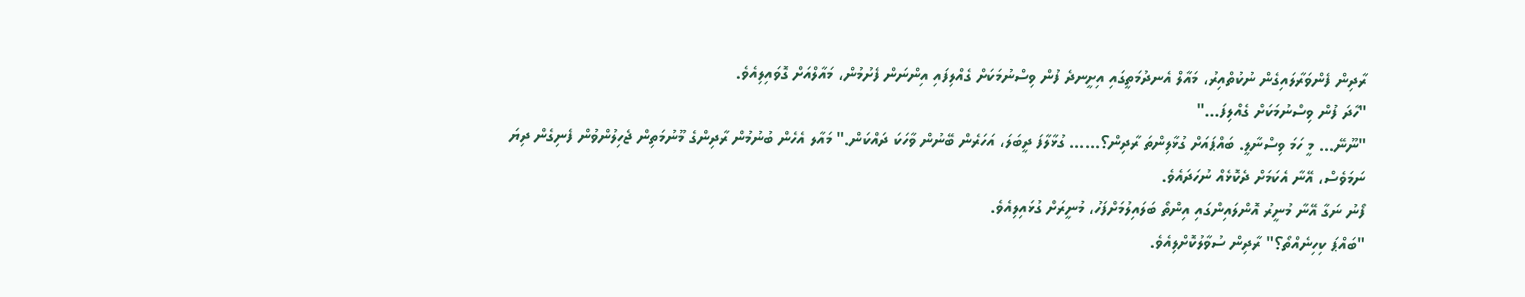ރާދިން ފެންވަރާލައިގެން ނުކުތްއިރު، މައާލް އެނދުމަތީގައި އިށީނދެ ފުން ވިސްނުމަކަށް ގެއްލިފައި އިންނަން ފެށުމުން، މައާލްއަށް ގޮވައިލިއެވެ.
"ހާދަ ފުން ވިސްނުމަކަށް ގެއްލިފަ…"
"ނޫނޭ… މީ ހަމަ ވިސްނާލީ. ބައްޕައަށް ގުޅާލިންތަ ރާދިން؟...... ގުޅާލާފަ ދީބަލަ، އަހަރެން ބޭނުން ވާހަކަ ދައްކަން." މައާލ އެހެން ބުނުމުން ރާދިންގެ މޫނުމަތިން ޖެހިލުންވުން ފެނިގެން ދިޔަ ނަމަވެސް، އޭނާ އެކަމަށް ދެކޮޅެއް ނުހަދައެވެ.
ފޯނު ނަގާ އޭނާ މުނީރު އޮންލައިންގައި އިންތޯ ބަލައިލުމަށްފަހު، މުނީރަށް ގުޅައިލިއެވެ.
"ބައްޕަ ކިހިނެއްތޯ؟" ރާދިން ސުވާލުކޮށްލިއެވެ.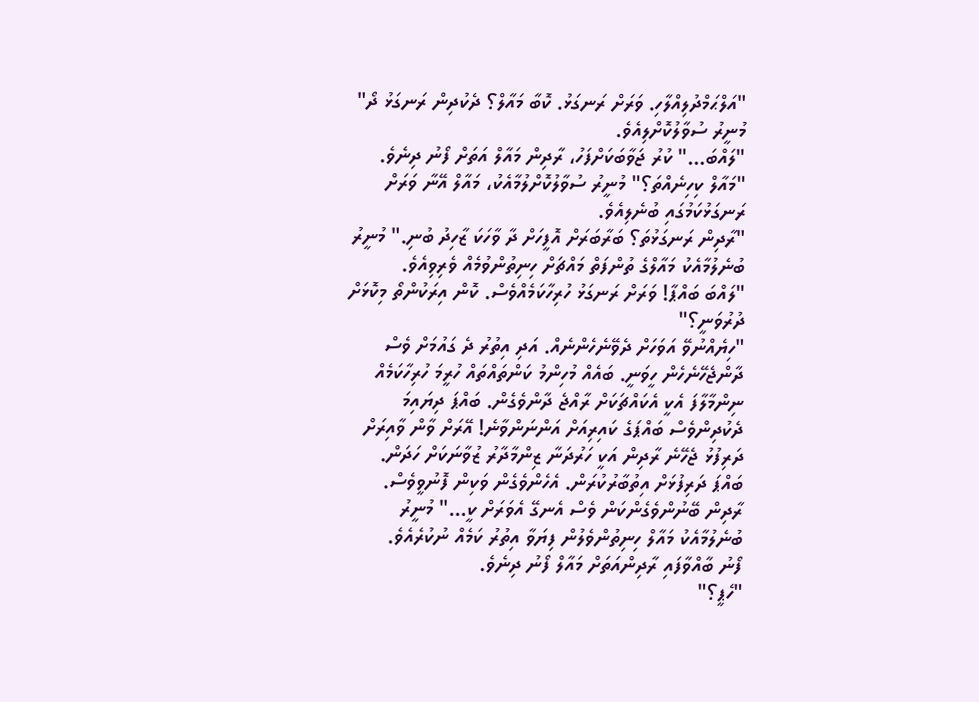"އަލްޙަމްދުލިއްލާހި. ވަރަށް ރަނގަޅު. ކޮބާ މައާލް؟ ދެކުދިން ރަނގަޅު ދޯ" މުނީރު ސުވާލުކޮށްލިއެވެ.
"ލައްބަ…" ކުރު ޖަވާބަކަށްފަހު، ރާދިން މައާލް އަތަށް ފޯނު ދިނެވެ.
"މައާލް ކިހިނެއްތަ؟" މުނީރު ސުވާލުކޮށްލުމާއެކު، މައާލް އޭނާ ވަރަށް ރަނގަޅުކަމުގައި ބުނެލިއެވެ.
"ރާދިން ރަނގަޅުތަ؟ ބަރާބަރަށް އޮފީހަށް ދާ ވާހަކަ ޒާހިދު ބުނި." މުނީރު ބުނެލުމާއެކު މައާލްގެ ތުންފަތް މައްޗަށް ހިނިތުންވުމެއް ވެރިވިއެވެ.
"ލައްބަ ބައްޕާ! ވަރަށް ރަނގަޅު ހުރިހާކަމެއްވެސް. ކޮން އިރަކުންތޯ މިކޮޅަށް ދުރުވަނީ؟"
"ހިޔެއްނުވޭ އަވަހަށް ދެވޭނެހެންނެއް. އަދި އިތުރު ދެ ގައުމަށް ވެސް ދާންޖެހޭނެހެން ހީވަނީ. ބައެއް މުހިންމު ކަންތައްތައް ހުރީމަ ހުރިހާކަމެއް ނިންމާލާފަ އެކީ އެކައްޗަކަށް ރާއްޖެ ދާންވެގެން. ބައްޕަ ދިޔައިމަ ދެކުދިންވެސް ބައްޕަގެ ކައިރިއަށް އަންނަންވާނެ! އޭރަށް ވާން ވާއިރަށް ދަރިފުޅު ޖެހޭނެ ރާދިން އަކީ ހަރުދަނާ ޒިންމާދާރު ޒުވާނަކަށް ހަދަން. ބައްޕަ ދަރިފުޅަށް އިތުބާރުކުރަން. އެހެންވެގެން ވަކިން ފޮނުވީވެސް. ރާދިން ބޭނުންވެގެންކަން ވެސް އެނގޭ އެވަރަށް ކީ…" މުނީރު ބުނެލުމާއެކު މައާލް ހިނިތުންވެލުން ފިޔަވާ އިތުރު ކަމެއް ނުކުރެއެވެ.
ފޯނު ބާއްވާފައި ރާދިންއަތަށް މައާލް ފޯނު ދިނެވެ.
"ހެޕީ؟"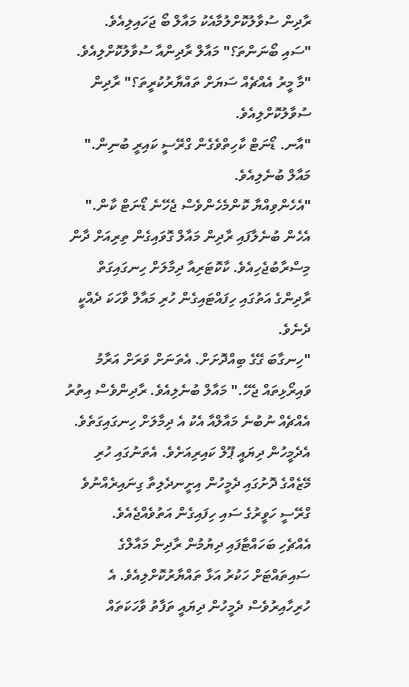ރާދިން ސުވާލުކޮށްލުމާއެކު މައާލް ބޯ ޖަހައިލިއެވެ.
"ސައި ބޯނަންތަ؟" މައާލް ރާދިންއާ ސުވާލުކޮށްލިއެވެ.
"މާ މީރު އެއްޗެއް ސަޔަށް ތައްޔާރުކުރީތަ؟" ރާދިން ސުވާލުކޮށްލިއެވެ.
"އާނ. ޑޯނަޓް ކާހިތްވެގެން ގްރޭސީ ކައިރީ ބުނިން." މައާލް ބުނެލިއެވެ.
"އެހެންވިއްޔާ ކޮންމެހެންވެސް ޖެހޭނެ ޑޯނަޓް ކާން." އެހެން ބުނެލާފައި ރާދިން މައާލް ގޮވައިގެން ތިރިއަށް ދާން މިސްރާބުޖެހިއެވެ. ކާކޮޓަރިއާ ދިމާލަށް ހިނގައިގަތް ރާދިންގެ އަތުގައި ހިފައްޓައިގެން ހުރި މައާލް ވާހަކަ ދެއްކީ ދެނެވެ.
"ހިނގާބަ ގޭގެ ބިއްދޮށަށް. އެތަނަށް ވަރަށް އަރާމު ވައިރޯޅިތައް ޖެހޭ." މައާލް ބުނެލިއެވެ. ރާދިންވެސް އިތުރު އެއްޗެއް ނުބުނެ މައާލްއާ އެކު އެ ދިމާލަށް ހިނގައިގަތެވެ. އެދެމީހުން ދިޔައީ ޕޫލް ކައިރިއަށެވެ. އެތަނުގައި ހުރި މޭޒެއްގެ ދޮށުގައި ދެމީހުން އިށީނދެލިތާ ގިނައިރެއްނުވެ ގްރޭސީ ހަވީރުގެ ސައި ހިފައިގެން އަތުވެއްޖެއެވެ.
އެއްޗެހި ބަހައްޓާފައި ދިޔުމުން ރާދިން މައާލްގެ ސައިތައްޓަށް ހަކުރު އަޅާ ތައްޔާރުކޮށްލިއެވެ. އެ ހުރިހާއިރުވެސް ދެމީހުން ދިޔައީ ތަފާތު ވާހަކަތައް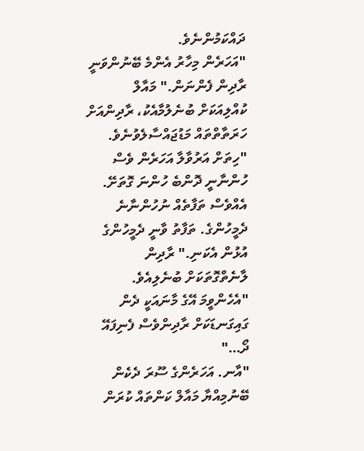ދައްކަމުންނެވެ.
"އަހަރެން މިހާރު އެންމެ ބޭނުންވަނީ ރާދިން ފެންނަން." މައާލް ކުއްލިއަކަށް ބުނެލުމާއެކު، ރާދިންއަށް ހަރަތާތްތައް މަޑުޖައްސާލެވުނެވެ.
"ހިތަށް އަރުވާލާ އަހަރެން ވެސް ހުންނާނީ ދޮންބެ ހުންނަ ގޮތަށޭ. އެއްވެސް ތަފާތެއް ނުހުންނާނެ ދެމީހުންގެ. ތަފާތު ވާނީ ދެމީހުންގެ އުޅުން އެކަނި." ރާދިން ލާނެތްގޮތަކަށް ބުނެލިއެވެ.
"އެހެންވީމަ އޭގެ މާނައަކީ ދެން ގައިގަނޑަކަށް ރާދިންވެސް ފެނިފައޭ ދޯ…"
"އާނ. އަހަރެންގެ ސޫރަ ދެކެން ބޭނުމިއްޔާ މައާލް ކަންތައް ކުރަން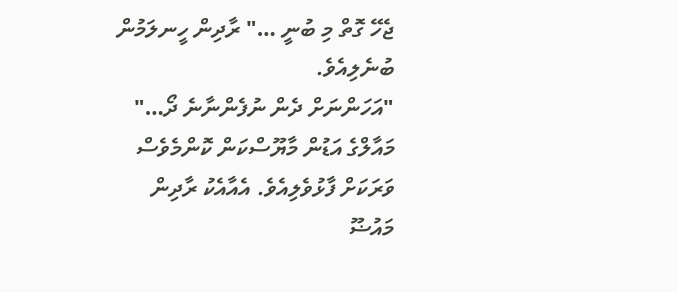ޖެހޭ ގޮތް މި ބުނީ …" ރާދިން ހީނލަމުން ބުނެލިއެވެ.
"އަހަންނަށް ދެން ނުފެންނާނެ ދޯ…" މައާލްގެ އަޑުން މާޔޫސްކަން ކޮންމެވެސް ވަރަކަށް ފާޅުވެލިއެވެ. އެއާއެކު ރާދިން މައުޟޫ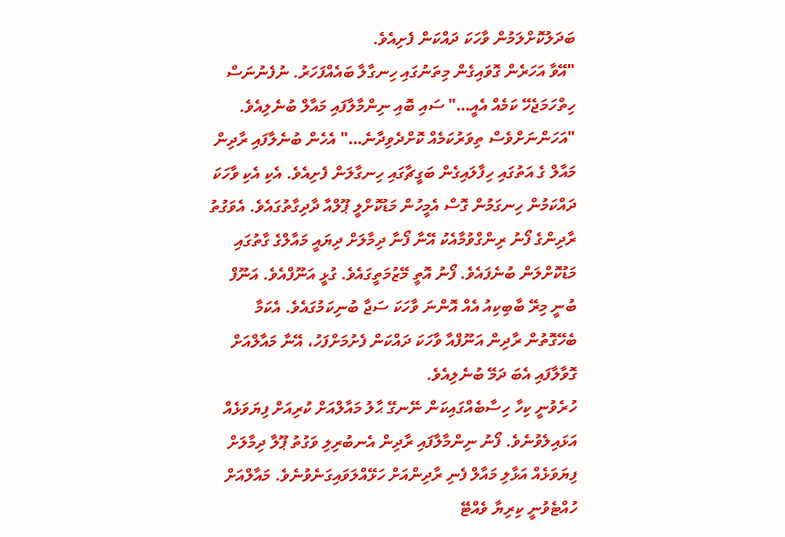ބަދަލުކޮށްލަމުން ވާހަކަ ދައްކަން ފެށިއެވެ.
"އޭވާ އަހަރެން ގޮވައިގެން މިތަނުގައި ހިނގާލާ ބައެއްފަހަރު. ނުފެނުނަސް ހިތްހަމަޖެހޭ ކަމެއް އެއީ…" ސައި ބޮއި ނިންމާލާފައި މައާލް ބުނެލިއެވެ.
"އަހަންނަށްވެސް ތިވަރުކަމެއް ކޮށްދެވިދާނެ…" އެހެން ބުނެލާފައި ރާދިން މައާލް ގެ އަތުގައި ހިފާލައިގެން ބަގީޗާގައި ހިނގާލަން ފެށިއެވެ. އެކި އެކި ވާހަކަ ދައްކަމުން ހިނގަމުން ގޮސް އެމީހުން މަޑުކޮށްލީ ޕޫލްއާ ދާދިގާތުގައެވެ. އެވަގުތު ރާދިންގެ ފޯނު ރިންގްވުމާއެކު އޭނާ ފޯނާ ދިމާލަށް ދިޔައީ މައާލްގެ ގާތުގައި މަޑުކޮށްލަން ބުނެފައެވެ. ފޯނު އޮތީ މޭޒުމަތީގައެވެ. ގުޅީ އަނޫފްއެވެ. އަނޫފް ބުނީ މިރޭ ބާބިކިއު އެއް އޮންނަ ވާހަކަ ސަޖާ ބުނިކަމުގައެވެ. އެކަމާ ބެހޭގޮތުން ރާދިން އަނޫފްއާ ވާހަކަ ދައްކަން ފެށުމަށްފަހު، އޭނާ މައާލްއަށް ގޮވާލާފައި އެބަ ދަމޭ ބުނެލިއެވެ.
ހުރެވުނީ ކިހާ ހިސާބެއްގައިކަން ނޭނގޭ ޙާލު މައާލްއަށް ކުރިއަށް ފިޔަވަޅެއް އަޅައިލެވުނެވެ. ފޯނު ނިންމާލާފައި ރާދިން އެނބުރިލި ވަގުތު ޕޫލާ ދިމާލަށް ފިޔަވަޅެއް އަޅާލި މައާލް ފެނި ރާދިންއަށް ހަޅޭއްލަވައިގަނެވުނެވެ. މައާލްއަށް ހުއްޓެވުނީ ކިރިޔާ ވެއްޓޭ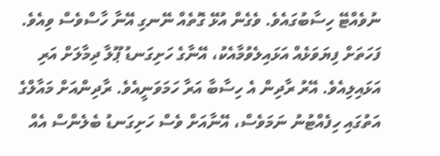ނުވެއްޓޭ ހިސާބުގައެވެ. ވެގެން އުޅޭ ގޮތެއް ނޭނގި އޭނާ ހާސްވެސް ވިއެވެ. ފަހަތަށް ފިޔަވަޅެއް އަޅައިލެވުމާއެކު، އޭނާގެ ހަށިގަނޑު ޕޫލާ ދިމާލަށް އަރި އަޅައިލިއެވެ. އޭރު ރާދިން އެ ހިސާބާ އަރާ ހަމަވަނީއެވެ. ރާދިންއަށް މައާލްގެ އަތުގައި ހިފެއްޓުނު ނަމަވެސް، އޭނާއަށް ވެސް ހަށިގަނޑު ބެލެންސް އެއް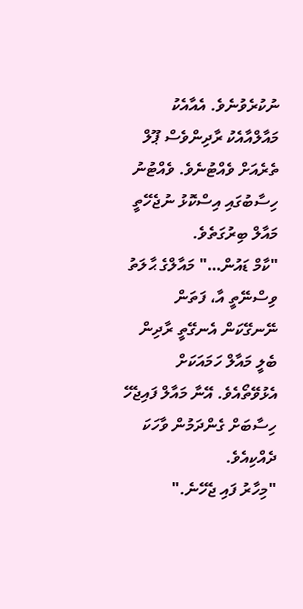ނުކުރެވުނެވެ. އެއާއެކު މައާލްއާއެކު ރާދިންވެސް ޕޫލް ތެރެއަށް ވެއްޓުނެވެ. ވެއްޓުނު ހިސާބުގައި އިސްކޮޅު ނުޖެހޭތީ މައާލް ބިރުގަތެވެ.
"ކާމް ޑައުން…" މައާލްގެ ޙާލަތު ވިސްނޭތީ އާ، ފަތަން ނޭނގޭކަން އެނގޭތީ ރާދިން ބެލީ މައާލް ހަމައަކަށް އެޅުވޭތޯއެވެ. އޭނާ މައާލް ފައިޖެހޭ ހިސާބަށް ގެންދަމުން ވާހަކަ ދެއްކިއެވެ.
"މިހާރު ފައި ޖެހޭނެ."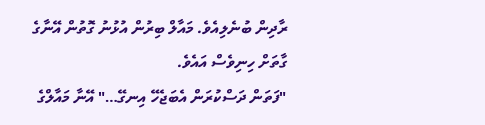ރާދިން ބުނެލިއެވެ. މައާލް ބިރުން އުޅުނު ގޮތުން އޭނާގެ ގާތަށް ހިނިވެސް އައެވެ.
"ފަތަން ދަސްކުރަން އެބަޖެހޭ އިނގޭ…" އޭނާ މައާލްގެ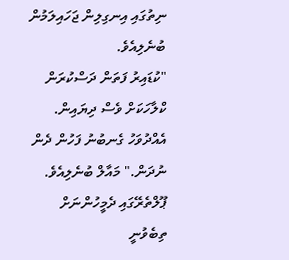ނިތުގައި އިނގިލިން ޖަހައިލަމުން ބުނެލިއެވެ.
"ކުޑައިރު ފަތަން ދަސްކުރަން ކްލާހަކަށް ވެސް ދިޔައިން. އެއްދުވަހު ގެނބުނު ފަހުން ދެން ނުދަން." މައާލް ބުނެލިއެވެ.
ޕޫލްތެރޭގައި ދެމީހުންނަށް ތިބެވުނީ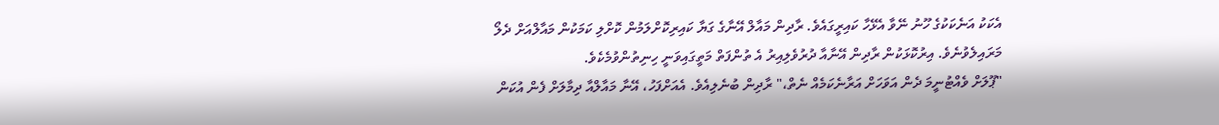އެކަކު އަނެކަކުގެ ހޫނު ނޭވާ އެޅޭހާ ކައިރީގައެވެ. ރާދިން މައާލް އޭނާގެ ގަޔާ ކައިރިކޮށްލަމުން ކޮށްލި ކަމަކުން މައާލްއަށް ދެލޯ މަރައިލެވުނެވެ. އިރުކޮޅަކުން ރާދިން އޭނާއާ ދުރުވެލިއިރު އެ ތުންފަތް މަތީގައިވަނީ ހިނިތުންވުމެކެވެ.
"ޕޫލަށް ވެއްޓުނީމަ ދެން އަވަހަށް އަރާނެކަމެއް ނެތް،" ރާދިން ބުނެލިއެވެ. އެއަށްފަހު، އޭނާ މައާލްއާ ދިމާލަށް ފެން އުކަން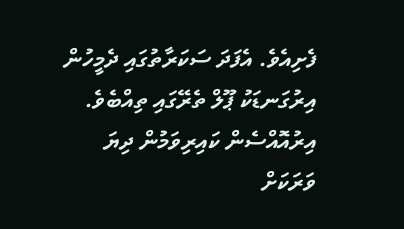ފެށިއެވެ. އެފަދަ ސަކަރާތުގައި ދެމީހުން އިރުގަނޑަކު ޕޫލް ތެރޭގައި ތިއްބެވެ. އިރުއޮއްސެން ކައިރިވަމުން ދިޔަ ވަރަކަށް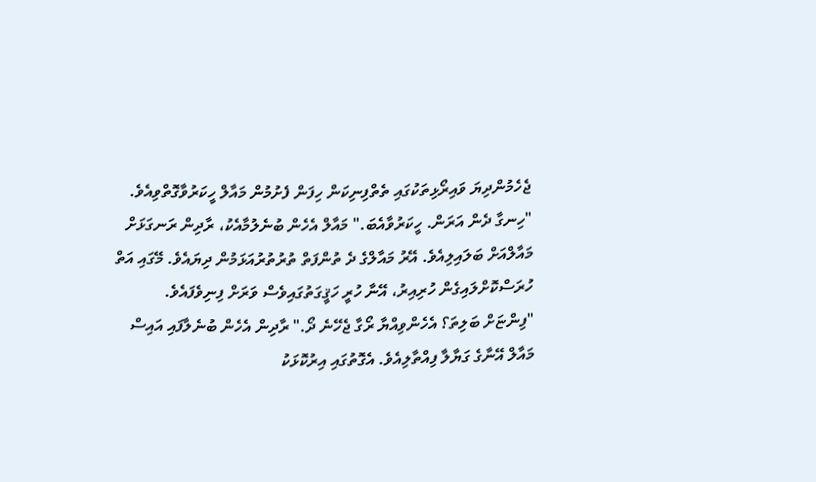ޖެހެމުންދިޔަ ވައިރޯޅިތަކުގައި ތެތްފިނިކަން ހިފަން ފެށުމުން މައާލް ހީކަރުވާގޮތްވިއެވެ.
"ހިނގާ ދެން އަރަން. ހީކަރުވާއެބަ." މައާލް އެހެން ބުނެލުމާއެކު، ރާދިން ރަނގަޅަށް މައާލްއަށް ބަލައިލިއެވެ. އޭރު މައާލްގެ ދެ ތުންފަތް ތުރުތުރުއަޅަމުން ދިޔައެވެ. މޭގައި އަތް ހުރަސްކޮށްލައިގެން ހުރިއިރު، އޭނާ ހުރީ ހަޤީގަތުގައިވެސް ވަރަށް ފިނިވެފައެވެ.
"ފިންޏަށް ބަލިތަ؟ އެހެންވިއްޔާ ރޯގާ ޖެހޭނެ ދޯ." ރާދިން އެހެން ބުނެލާފައި އައިސް މައާލް އޭނާގެ ގަޔާލާ ފިއްތާލިއެވެ. އެގޮތުގައި އިރުކޮޅަކު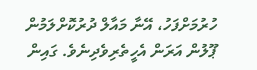ހުރުމަށްފަހު، އޭނާ މައާލް ދުރުކޮށްލަމުން ޕޫލުން އަރަން އެހީތެރިވެދިނެވެ. ގައިން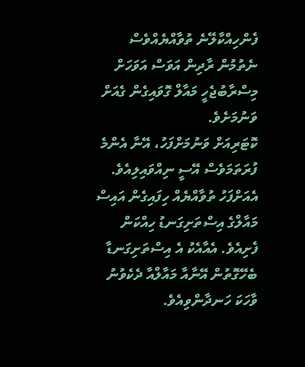ފެންހިއްކާލޭނެ ތުވާއްޔެއްވެސް ނެތުމުން ރާދިން އަވަސް އަވަހަށް މިސްރާބުޖެހީ މައާލް ގޮވައިގެން ގެއަށް ވަނުމަށެވެ.
ކޮޓަރިއަށް ވަނުމަށްފަހު، އޭނާ އެންމެ ފުރަތަމަވެސް އޭސީ ނިއްވައިލިއެވެ. އެއަށްފަހު ތުވާއްޔެއް ހިފައިގެން އައިސް މައާލްގެ އިސްތަށިގަނޑު ހިއްކަން ފެށިއެވެ. އެއާއެކު އެ އިސްތަށިގަނޑާ ބެހޭގޮތުން އޭނާއާ މައާލްއާ ދެކެވުނު ވާހަކަ ހަނދާންވިއެވެ.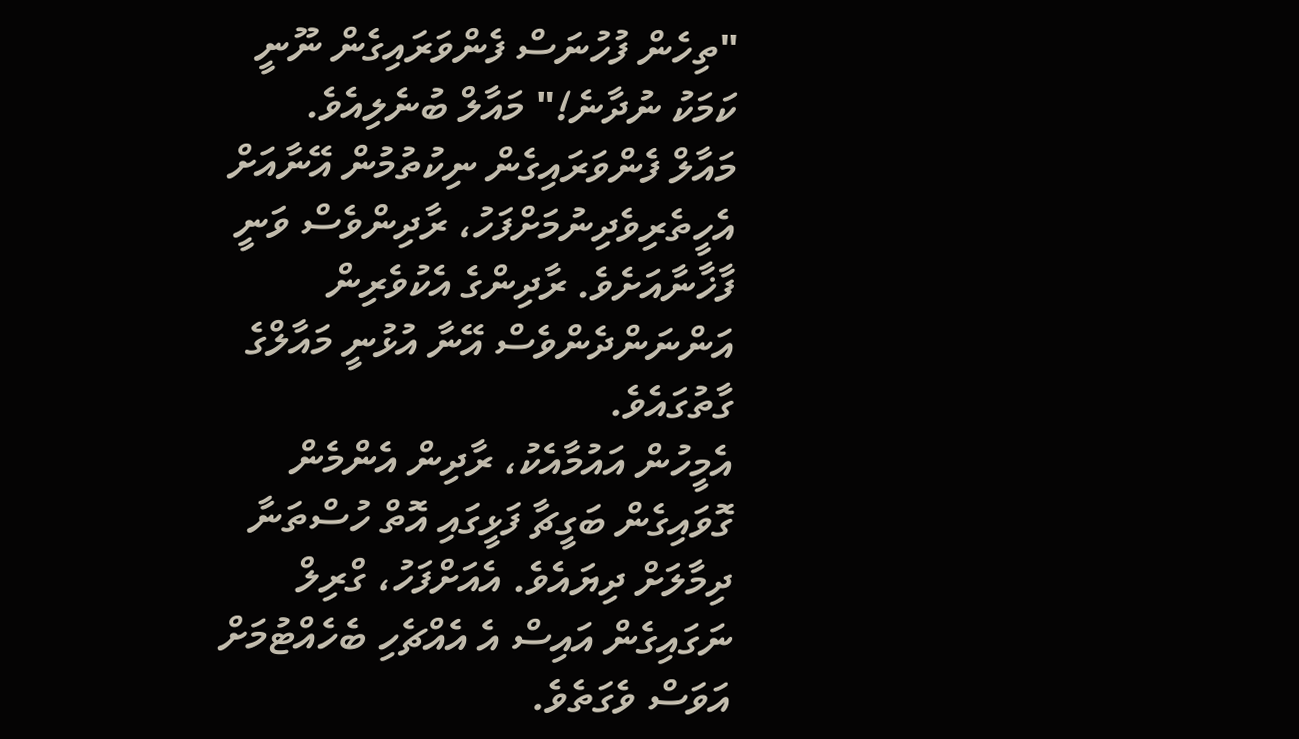"ތިހެން ފުހުނަސް ފެންވަރައިގެން ނޫނީ ކަމަކު ނުދާނެ!" މައާލް ބުނެލިއެވެ.
މައާލް ފެންވަރައިގެން ނިކުތުމުން އޭނާއަށް އެހީތެރިވެދިނުމަށްފަހު، ރާދިންވެސް ވަނީ ފާޚާނާއަށެވެ. ރާދިންގެ އެކުވެރިން އަންނަންދެންވެސް އޭނާ އުޅުނީ މައާލްގެ ގާތުގައެވެ.
އެމީހުން އައުމާއެކު، ރާދިން އެންމެން ގޮވައިގެން ބަގީޗާ ފަޅީގައި އޮތް ހުސްތަނާ ދިމާލަށް ދިޔައެވެ. އެއަށްފަހު، ގްރިލް ނަގައިގެން އައިސް އެ އެއްޗެހި ބެހެއްޓުމަށް އަވަސް ވެގަތެވެ.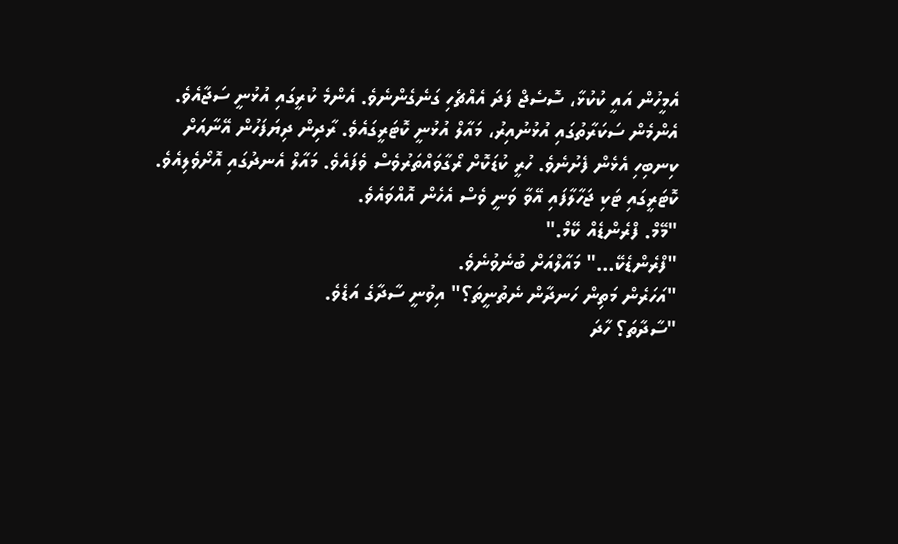އެމީހުން އައީ ކުކުޅާ، ސޮސެޖް ފަދަ އެއްޗެހި ގަނެގެންނެވެ. އެންމެ ކުރީގައި އުޅުނީ ސަޖާއެވެ.
އެންމެން ސަކަރާތުގައި އުޅުނުއިރު، މައާލް އުޅުނީ ކޮޓަރީގައެވެ. ރާދިން ދިޔަފަހުން އޭނާއަށް ކިނބިހި އެޅެން ފެށުނެވެ. ހުރީ ކުޑަކޮށް ރޯގާވައްތަރުވެސް ވެފައެވެ. މައާލް އެނދުގައި އޮށޯވެލިއެވެ.
ކޮޓަރީގައި ޓަކި ޖަހާލާފައި އޭވާ ވަނީ ވެސް އެހެން އޮއްވައެވެ.
"މޭމް. ފްރެންޑެއް ކޭމް."
"ފްރެންޑެކޭ…" މައާލްއަށް ބުނެވުނެވެ.
"އަހަރެން މަތިން ހަނދާން ނެތުނީތަ؟" އިވުނީ ސާދާގެ އަޑެވެ.
"ސާދާތަ؟ ހާދަ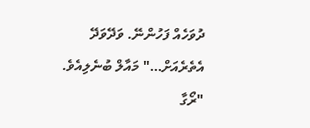ދުވަހެއް ފަހުންނޭ. ވަދޭވަދޭ އެތެރެއަށް…" މައާލް ބުނެލިއެވެ.
"ރޯގާ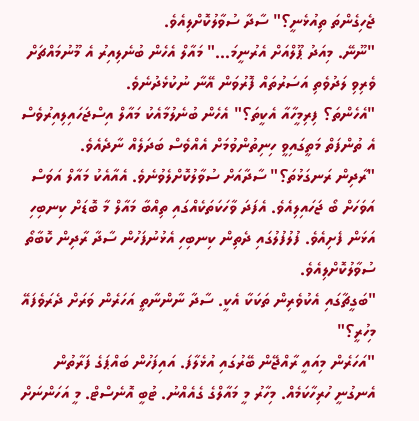ޖެހިގެންތަ ތިއުޅެނީ؟" ސާދާ ސުވާލުކޮށްލިއެވެ.
"ނޫނޭ. މިއަދު ޕޫލްއަށް އެރުނީމަ…" މައާލް އެހެން ބުނެލިއިރު އެ މޫނުމައްޗަށް ވެރިވި ލަދުވެތި އަސަރުތައް ފޮރުވަން އޭނާ ނުކުޅެދުނެވެ.
"އެހެންތަ؟ ފިރިމީހާއާ އެކީތަ؟" އެހެން ބުނެލުމާއެކު މައާލް އިސްޖަހައިލިއިރުވެސް އެ ތުންފަތް މަތީގައިވީ ހިނިތުންވުމަށް އެއްވެސް ބަދަލެއް ނާދެއެވެ.
"ރާދިން ރަނގަޅުތަ؟" ސާދާއަށް ސުވާލުކޮށްލެވުނެވެ. އެއާއެކު މައާލް އަވަސް އަވަހަށް ބޯ ޖަހައިލިއެވެ. އެފަދަ ވާހަކަތަކެއްގައި ތިއްބާ މައާލް މާ ބޮޑަށް ކިނބިހި އަޅަން ފެށިއެވެ. ފުލުފުލުގައި ދެތިން ކިނބިހި އެޅުނުފަހުން ސާދާ ރާދިން ކޮބާތޯ ސުވާލުކޮށްލިއެވެ.
"ބަގީޗާގައި އެކުވެރިން ތަކަކާ އެކީ. ސާދާ ނާންނާތީ އަހަރެން ވަރަށް ދެރަވެފައޭ މިހުރީ؟"
"އަހަރެން މިއައީ ރާއްޖޭން ބޭރުގައި އުޅެލާފަ. އައިފަހުން ބައްޕަގެ ފަރާތުން އެނގުނީ ހުރިހާކަމެއް. މިހާރު މީ މައާލްގެ ގެއެއްނު. ޓުބީ އޮނެސްޓް. މީ އަހަންނަށް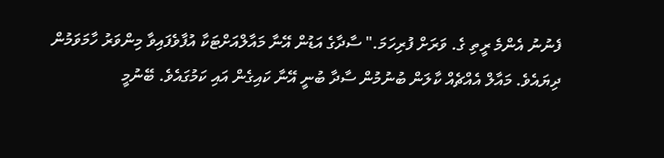ފެނުނު އެންމެ ރީތި ގެ. ވަރަށް ފުރިހަމަ." ސާދާގެ އަޑުން އޭނާ މައާލްއަށްޓަކާ އުފާވެފައިވާ މިންވަރު ހާމަވަމުން ދިޔައެވެ. މައާލް އެއްޗެއް ކާލަން ބުނުމުން ސާދާ ބުނީ އޭނާ ކައިގެން އައި ކަމުގައެވެ. ބޭނުމީ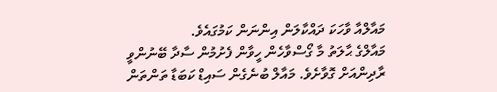މައާލްއާ ވާހަކަ ދައްކާލަން އިންނަން ކަމުގައެވެ.
މައާލްގެ ޙާލަތު މާ ގޯސްވާހެން ހީވާން ފެށުމުން ސާދާ ބޭނުންވީ ރާދިންއަށް ގޮވާށެވެ. މައާލް ބުނެގެން ސައިޑް ކަބަޑާ ތަންތަން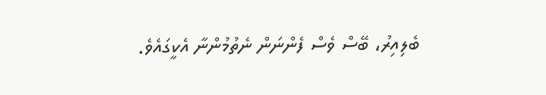ބެލިއިރު، ބޭސް ވެސް ފެންނަން ނެތުމުންނާ އެކީގައެވެ.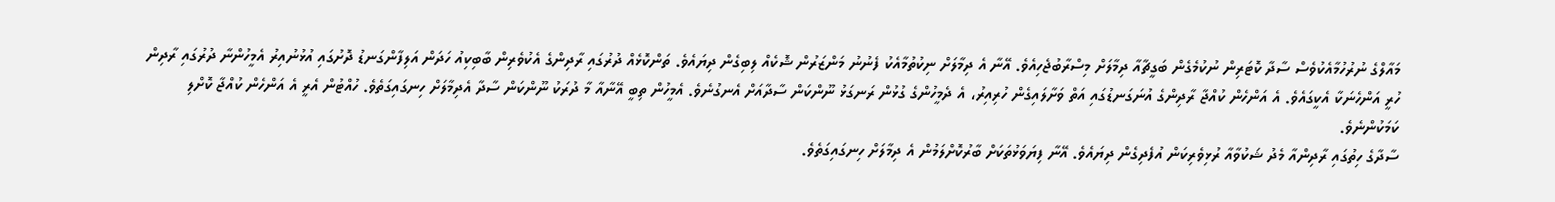މައާލްގެ ނުރުހުމާއެކުވެސް ސާދާ ކޮޓަރިން ނުކުމެގެން ބަގީޗާއާ ދިމާލަށް މިސްރާބުޖެހިއެވެ. އޭނާ އެ ދިމާލަށް ނިކުތުމާއެކު ފެނުނު މަންޒަރުން ޝޮކެއް ލިބިގެން ދިޔައެވެ. ތަންކޮޅެއް ދުރުގައި ރާދިންގެ އެކުވެރިން ބާބިކިއު ހަދަން އަލިފާންގަނޑު ދޮށުގައި އުޅުނުއިރު އެމީހުންނާ ދުރުގައި ރާދިން ހުރީ އަންހެނަކާ އެކީގައެވެ. އެ އަންހެން ކުއްޖާ ރާދިންގެ އުނަގަނޑުގައި އަތް ވަށާލައިގެން ހުރިއިރު، އެ ދެމީހުންގެ ގުޅުން ރަނގަޅު ނޫންކަން ސާދާއަށް އެނގުނެވެ. އެމީހުން ތިބީ އޭނާއާ މާ ދުރަކު ނޫންކަން ސާދާ އެދިމާލަށް ހިނގައިގަތެވެ. ހުއްޓުން އެރީ އެ އަންހެން ކުއްޖާ ކޮށްލި ކަމަކުންނެވެ.
ސާދާގެ ހިތުގައި ރާދިންއާ މެދު ޝަކުވާއާ ރުޅިވެރިކަން އުފެދިގެން ދިޔައެވެ. އޭނާ ފިޔަވަޅުތަކަށް ބާރުކޮށްލަމުން އެ ދިމާލަށް ހިނގައިގަތެވެ.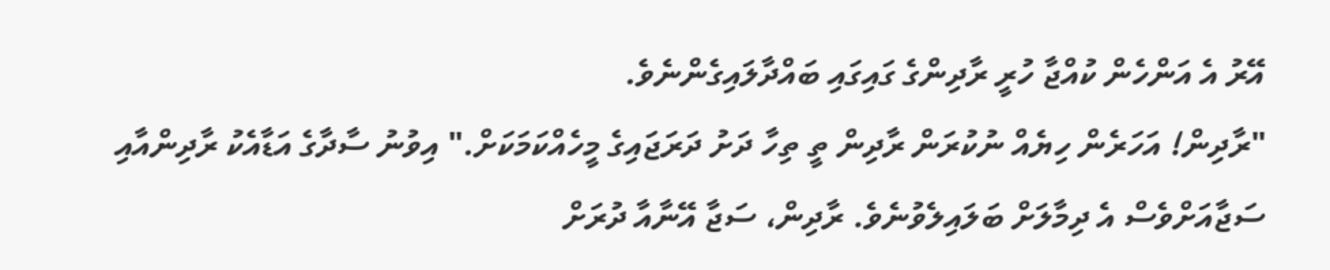އޭރު އެ އަންހެން ކުއްޖާ ހުރީ ރާދިންގެ ގައިގައި ބައްދާލައިގެންނެވެ.
"ރާދިން! އަހަރެން ހިޔެއް ނުކުރަން ރާދިން ތީ ތިހާ ދަށު ދަރަޖައިގެ މީހެއްކަމަކަށް." އިވުނު ސާދާގެ އަޑާއެކު ރާދިންއާއި ސަޖާއަށްވެސް އެ ދިމާލަށް ބަލައިލެވުނެވެ. ރާދިން، ސަޖާ އޭނާއާ ދުރަށް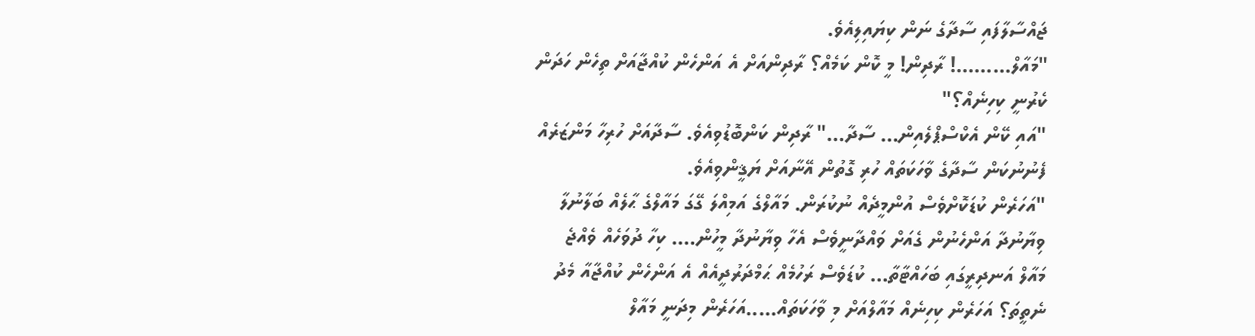ޖައްސާލާފައި ސާދާގެ ނަން ކިޔައިލިއެވެ.
"މައާލް.........! ރާދިން! މީ ކޮން ކަމެއް؟ ރާދިންއަށް އެ އަންހެން ކުއްޖާއަށް ތިހެން ހަދަން ކެރުނީ ކިހިނެއް؟"
"އައި ކޭން އެކްސްޕްލެއިން… ސާދާ…" ރާދިން ކަންބޮޑުވިއެވެ. ސާދާއަށް ހުރިހާ މަންޒަރެއް ފެނުނުކަން ސާދާގެ ވާހަކަތައް ހުރި ގޮތުން އޭނާއަށް ޔަޤީންވިއެވެ.
"އަހަރެން ކުޑަކޮށްވެސް އުންމީދެއް ނުކުރަން. މައާލްގެ އަމިއްލަ ގޭގަ މައާލްގެ ޙާލެއް ބަލާނުލާ ވިޔާނުދާ އަންހެނުން ގެއަށް ވައްދާނީވެސް އެހާ ވިޔާނުދާ މީހުން…. ކިހާ ދުވަހެއް ވެއްޖެ މައާލް އަނދިރީގައި ބަހައްޓާތާ… ކުޑަވެސް ރަހުމެއް ޙަމްދަރުދީއެއް އެ އަންހެން ކުއްޖާއާ މެދު ނެތީތަ؟ އަހަރެން ކިހިނެއް މައާލްއަށް މި ވާހަކަތައް.....އަހަރެން މިދަނީ މައާލް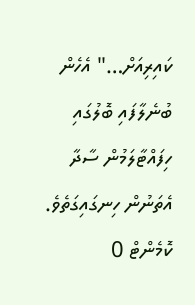ކައިރިއަށް…" އެހެން ބުނެލާފައި ބޮލުގައި ހިފައްޓާލަމުން ސާދާ އެތަނުން ހިނގައިގަތެވެ.
ކޮމެންޓް 0